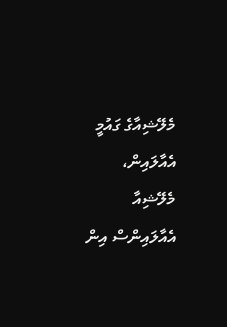މެލޭޝިއާގެ ގައުމީ އެއާލައިން، މެލޭޝިއާ އެއާލައިންސް އިން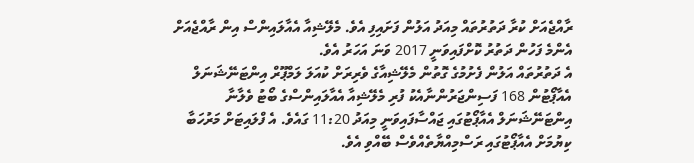ރާއްޖެއަށް ކުރާ ދަތުރުތައް މިއަދު އަލުން ފަށައިފި އެވެ. މެލޭޝިއާ އެއާލައިންސް އިން ރާއްޖެއަށް އެންމެ ފަހުން ދަތުރު ކޮށްފައިވަނީ 2017 ވަނަ އަހަރު އެވެ.
އެ ދަތުރުތައް އަލުން ފެށުމުގެ ގޮތުން މެލޭޝިއާގެ ވެރިރަށް ކުއަލަ ލަމްޕޫރް އިންޓަނޭޝަނަލް އެއާޕޯޓުން 168 ފަސިންޖަރުންނާއެކު ފުރި މެލޭޝިއާ އެއާލައިންސްގެ ބޯޓު ވެލާނާ އިންޓަނޭޝަނަލް އެއާޕޯޓުގައި ޖައްސާފައިވަނީ މިއަދު 11:20 ގައެވެ. އެ ފްލައިޓަށް މަރުހަބާ ކިޔުމަށް އެއާޕޯޓުގައި ރަސްމިއްޔާތެއްވެސް ބޭއްވި އެވެ.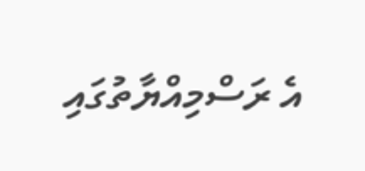އެ ރަސްމިއްޔާތުގައި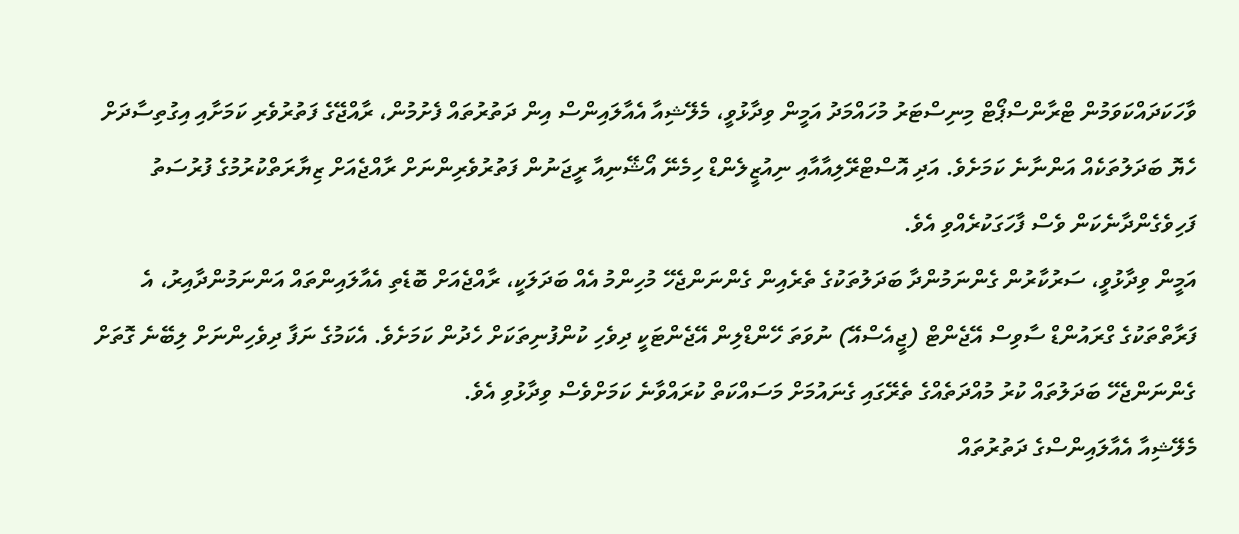ވާހަކަދައްކަވަމުން ޓްރާންސްޕޯޓް މިނިސްޓަރު މުހައްމަދު އަމީން ވިދާޅުވީ، މެލޭޝިއާ އެއާލައިންސް އިން ދަތުރުތައް ފެށުމުން، ރާއްޖޭގެ ފަތުރުވެރި ކަމަށާއި އިގުތިސާދަށް ހެޔޮ ބަދަލުތަކެއް އަންނާނެ ކަމަށެވެ. އަދި އޮސްޓްރޭލިއާއާއި ނިއުޒީލެންޑް ހިމެނޭ އޯޝޭނިއާ ރީޖަނުން ފަތުރުވެރިންނަށް ރާއްޖެއަށް ޒިޔާރަތްކުރުމުގެ ފުރުސަތު ފަހިވެގެންދާނެކަން ވެސް ފާހަގަކުރެއްވި އެވެ.
އަމީން ވިދާޅުވީ، ސަރުކާރުން ގެންނަމުންދާ ބަދަލުތަކުގެ ތެރެއިން ގެންނަންޖެހޭ މުހިންމު އެއް ބަދަލަކީ، ރާއްޖެއަށް ބޮޑެތި އެއާލައިންތައް އަންނަމުންދާއިރު، އެ ފަރާތްތަކުގެ ގްރައުންޑް ސާވިސް އޭޖެންޓް (ޖީއެސްއޭ) ނުވަތަ ހޭންޑްލިން އޭޖެންޓަކީ ދިވެހި ކުންފުނިތަކަށް ހެދުން ކަމަށެވެ. އެކަމުގެ ނަފާ ދިވެހިންނަށް ލިބޭނެ ގޮތަށް ގެންނަންޖެހޭ ބަދަލުތައް ކުރު މުއްދަތެއްގެ ތެރޭގައި ގެނައުމަށް މަސައްކަތް ކުރައްވާނެ ކަމަށްވެސް ވިދާޅުވި އެވެ.
މެލޭޝިއާ އެއާލައިންސްގެ ދަތުރުތައް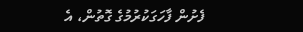ފެށުން ފާހަގަކުރުމުގެ ގޮތުން، އެ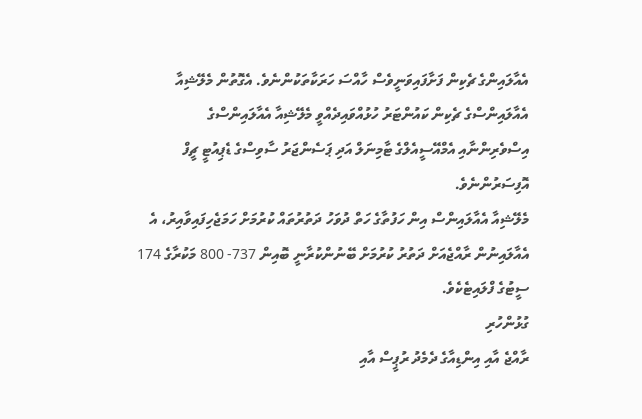އެއާލައިންގެ ޗެކިން ފަށާފައިވަނީވެސް ހާއްސަ ހަރަކާތަކުންނެވެ. އެގޮތުން މެލޭޝިއާ އެއާލައިންސްގެ ޗެކިން ކައުންޓަރު ހުޅުއްވައިދެއްވީ މެލޭޝިއާ އެއާލައިންސްގެ އިސްވެރިންނާއި އެމްއޭސީއެލްގެ ޓާމިނަލް އަދި ޕަސެންޖަރު ސާވިސްގެ ޑެޕިއުޓީ ޗީފް އޮފިސަރުންނެވެ.
މެލޭޝިއާ އެއާލައިންސް އިން ހަފުތާގެ ހަތް ދުވަހު ދަތުރުތައް ކުރުމަށް ހަމަޖެހިފައިވާއިރު، އެ އެއާލައިނުން ރާއްޖެއަށް ދަތުރު ކުރުމަށް ބޭނުންކުރާނީ ބޮއިން 737- 800 މަކުރާގެ 174 ސީޓުގެ ފްލައިޓެކެވެ.
ގުޅުންހުރި
ރާއްޖެ އާއި އިންޑިއާގެ ދެމެދު ރުޕީސް އާއި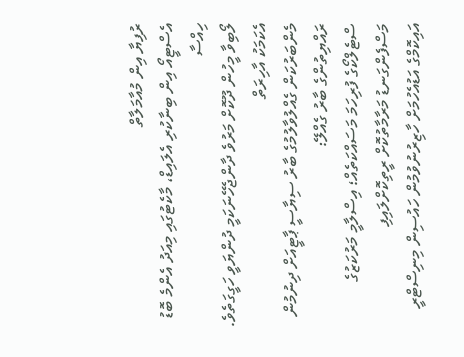ރުފިޔާ އިން މުއާމަލާތް
އެސްޓީއޯ އިން ބިނާކުރި އެލައިޑް، މާކެޓުގައި މިއަދު އެންމެ ބޮޑު ހިއްސާ
ލޯބިވާ މީހުން ދޫކޮށް މަރުވެ ދާންޖެހޭނަކަމީ ދުންޔަވީ ހަގީގަތެވެ. އެކަމަކު އާހިރަތް
މެންބަރުކަން ގެއްލުވާލުމުގެ ބާރު ސިޔާސީ ޕާޓީއަށް ދިނުމުން ރައްޔިތުންގެ ބާރު ގެއްލޭ:
ސްޓެލްކޯގެ ފުރިހަމަ މަސައްކަތެއް؛ އިސްލާމީ މަރުކަޒުގެ މަސްފެންގަނޑު މަރާމާތުކޮށް ރީތިކޮށްލައިފި
އައިކޮމްގެ އަޑުއެހުމަށް ހާޒިރުނުވުމުން ހައުސިން މިނިސްޓްރީ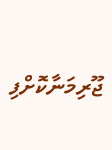ޖޫރިމަނާކޮށްފި